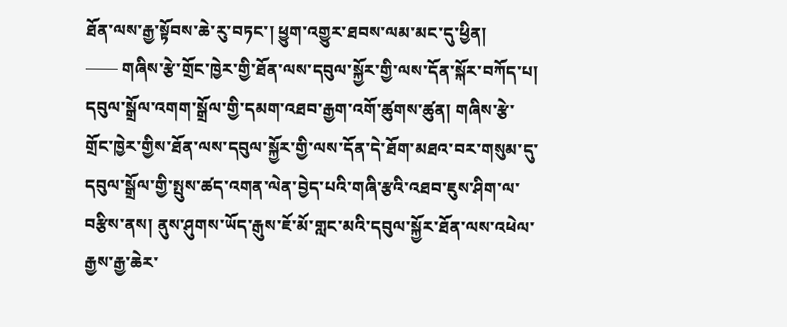ཐོན་ལས་རྒྱ་སྟོབས་ཆེ་རུ་བཏང་། ཕྱུག་འགྱུར་ཐབས་ལམ་མང་དུ་ཕྱིན།
—— གཞིས་རྩེ་གྲོང་ཁྱེར་གྱི་ཐོན་ལས་དབུལ་སྐྱོར་གྱི་ལས་དོན་སྐོར་བཀོད་པ།
དབུལ་སྒྲོལ་འགག་སྒྲོལ་གྱི་དམག་འཐབ་རྒྱག་འགོ་ཚུགས་ཚུན། གཞིས་རྩེ་གྲོང་ཁྱེར་གྱིས་ཐོན་ལས་དབུལ་སྐྱོར་གྱི་ལས་དོན་དེ་ཐོག་མཐའ་བར་གསུམ་དུ་དབུལ་སྒྲོལ་གྱི་སྤུས་ཚད་འགན་ལེན་བྱེད་པའི་གཞི་རྩའི་འཐབ་ཇུས་ཤིག་ལ་བརྩིས་ནས། ནུས་ཤུགས་ཡོད་རྒུས་ཇོ་མོ་གླང་མའི་དབུལ་སྐྱོར་ཐོན་ལས་འཕེལ་རྒྱས་རྒྱ་ཆེར་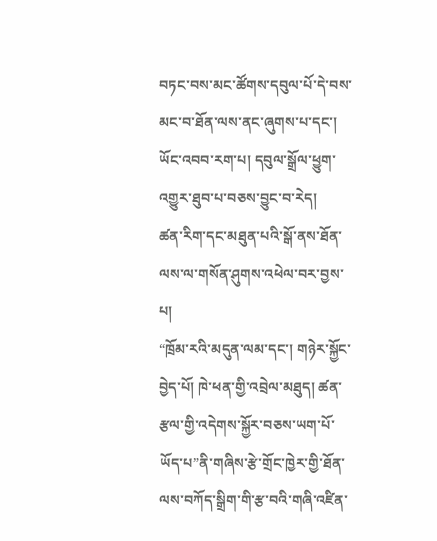བཏང་བས་མང་ཚོགས་དབུལ་པོ་དེ་བས་མང་བ་ཐོན་ལས་ནང་ཞུགས་པ་དང་། ཡོང་འབབ་རག་པ། དབུལ་སྒྲོལ་ཕྱུག་འགྱུར་ཐུབ་པ་བཅས་བྱུང་བ་རེད།
ཚན་རིག་དང་མཐུན་པའི་སྒོ་ནས་ཐོན་ལས་ལ་གསོན་ཤུགས་འཕེལ་བར་བྱས་པ།
“ཁྲོམ་རའི་མདུན་ལམ་དང་། གཉེར་སྐྱོང་བྱེད་པོ། ཁེ་ཕན་གྱི་འབྲེལ་མཐུད། ཚན་རྩལ་གྱི་འདེགས་སྐྱོར་བཅས་ཡག་པོ་ཡོད་པ”ནི་གཞིས་རྩེ་གྲོང་ཁྱེར་གྱི་ཐོན་ལས་བཀོད་སྒྲིག་གི་རྩ་བའི་གཞི་འཛིན་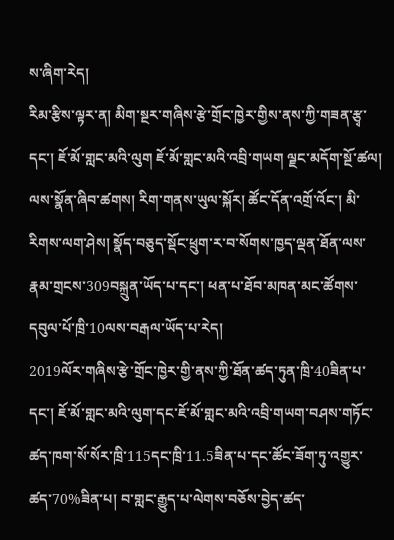ས་ཞིག་རེད།
རིམ་རྩིས་ལྟར་ན། མིག་སྔར་གཞིས་རྩེ་གྲོང་ཁྱེར་གྱིས་ནས་ཀྱི་གཟན་རྩྭ་དང་། ཇོ་མོ་གླང་མའི་ལུག ཇོ་མོ་གླང་མའི་འབྲི་གཡག ལྗང་མདོག་སྔོ་ཚལ། ལས་སྣོན་ཞིབ་ཚགས། རིག་གནས་ཡུལ་སྐོར། ཚོང་དོན་འགྲོ་འོང་། མི་རིགས་ལག་ཤེས། སྣོད་བཅུད་སྡོང་ཕྲུག་ར་བ་སོགས་ཁྱད་ལྡན་ཐོན་ལས་རྣམ་གྲངས་309བསྐྲུན་ཡོད་པ་དང་། ཕན་པ་ཐོབ་མཁན་མང་ཚོགས་དབུལ་པོ་ཁྲི་10ལས་བརྒལ་ཡོད་པ་རེད།
2019ལོར་གཞིས་རྩེ་གྲོང་ཁྱེར་གྱི་ནས་ཀྱི་ཐོན་ཚད་ཏུན་ཁྲི་40ཟིན་པ་དང་། ཇོ་མོ་གླང་མའི་ལུག་དང་ཇོ་མོ་གླང་མའི་འབྲི་གཡག་བཤས་གཏོང་ཚད་ཁག་སོ་སོར་ཁྲི་115དང་ཁྲི་11.5ཟིན་པ་དང་ཚོང་ཟོག་ཏུ་འགྱུར་ཚད་70%ཟིན་པ། བ་གླང་རྒྱུད་པ་ལེགས་བཅོས་བྱེད་ཚད་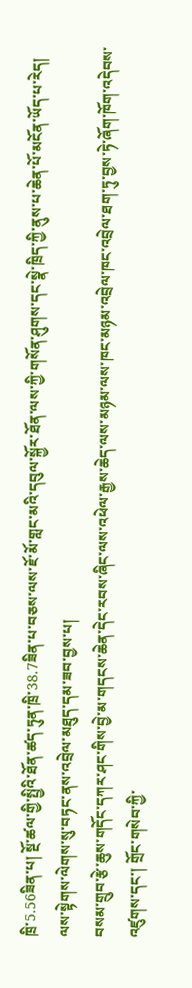ཁྲི་5.56ཟིན་པ། སྔོ་ཚལ་གྱི་སྤྱིའི་ཐོན་ཚད་ཏུན་ཁྲི་38.7ཟིན་པ་བཅས་ལས་ཇོ་མོ་གླང་མའི་དབུལ་སྐྱོར་ཐོན་ལས་ཀྱི་གསོན་ཤུགས་དང་སྣེ་ཁྲིད་ཀྱི་ནུས་པ་ཆེན་པོ་མངོན་ཡོད་པ་རེད།
ལས་སྟེགས་ལེགས་སུ་བཏང་ནས་འབྲེལ་མཐུད་དམ་ཟབ་བྱས་པ།
བསམ་གྲུབ་རྩེ་ཆུས་གདོང་དཀར་ཤང་གིས་བྱེ་མ་གདངས་ཆེན་དེང་རབས་ཞིང་ལས་འཕེལ་རྒྱས་ཆེད་ལས་མཉམ་ལས་ཁང་མཉམ་འབྲེལ་ཁང་འབྲེལ་ཐག་ཏུ་བྱས་ཏེ་ཞོག་ཁོག་འདེབས་འཛུགས་དང་། གྲོང་གསེབ་ཀྱི་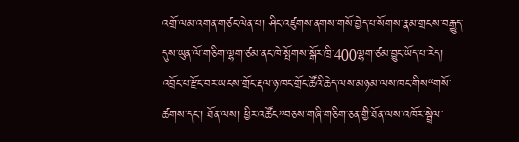འགྲོ་ལམ་འགན་གཙང་ལེན་པ། ཤིང་འཛུགས་ནགས་གསོ་བྱེད་པ་སོགས་རྣམ་གྲངས་བརྒྱུད་དུས་ཡུན་ལོ་གཅིག་ལྷག་ཙམ་ནང་ཁེ་སྤོགས་སྒོར་ཁྲི་400ལྷག་ཙམ་བྱུང་ཡོད་པ་རེད།
འབྲོང་པ་རྫོང་བར་ཡངས་གྲོང་རྡལ་ཉ་ཁང་གྲོང་ཚོའི་ཆེད་ལས་མཉམ་ལས་ཁང་གིས“གསོ་ཚགས་དང་། ཐོན་ལས། ཕྱིར་འཚོང”བཅས་གཞི་གཅིག་ཅན་གྱི་ཐོན་ལས་འཁོར་སྦྲེལ་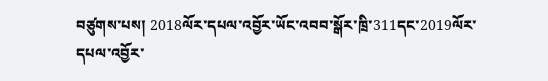བཙུགས་པས། 2018ལོར་དཔལ་འབྱོར་ཡོང་འབབ་སྒོར་ཁྲི་311དང་2019ལོར་དཔལ་འབྱོར་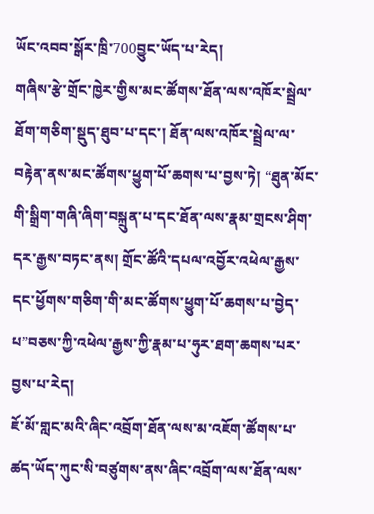ཡོང་འབབ་སྒོར་ཁྲི་700བྱུང་ཡོད་པ་རེད།
གཞིས་རྩེ་གྲོང་ཁྱེར་གྱིས་མང་ཚོགས་ཐོན་ལས་འཁོར་སྦྲེལ་ཐོག་གཅིག་སྡུད་ཐུབ་པ་དང་། ཐོན་ལས་འཁོར་སྦྲེལ་ལ་བརྟེན་ནས་མང་ཚོགས་ཕྱུག་པོ་ཆགས་པ་བྱས་ཏེ། “ཐུན་མོང་གི་སྒྲིག་གཞི་ཞིག་བསྐྲུན་པ་དང་ཐོན་ལས་རྣམ་གྲངས་ཤིག་དར་རྒྱས་བཏང་ནས། གྲོང་ཚོའི་དཔལ་འབྱོར་འཕེལ་རྒྱས་དང་ཕྱོགས་གཅིག་གི་མང་ཚོགས་ཕྱུག་པོ་ཆགས་པ་བྱེད་པ”བཅས་ཀྱི་འཕེལ་རྒྱས་ཀྱི་རྣམ་པ་ཧུར་ཐག་ཆགས་པར་བྱས་པ་རེད།
ཇོ་མོ་གླང་མའི་ཞིང་འབྲོག་ཐོན་ལས་མ་འཇོག་ཚོགས་པ་ཚད་ཡོད་ཀུང་སི་བཙུགས་ནས་ཞིང་འབྲོག་ལས་ཐོན་ལས་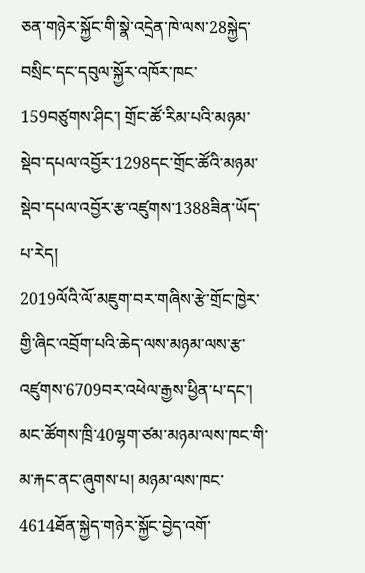ཅན་གཉེར་སྐྱོང་གི་སྣེ་འདྲེན་ཁེ་ལས་28སྐྱེད་བསྲིང་དང་དབུལ་སྐྱོར་འཁོར་ཁང་159བཙུགས་ཤིང་། གྲོང་ཚོ་རིམ་པའི་མཉམ་སྡེབ་དཔལ་འབྱོར་1298དང་གྲོང་ཚོའི་མཉམ་སྡེབ་དཔལ་འབྱོར་རྩ་འཛུགས་1388ཟིན་ཡོད་པ་རེད།
2019ལོའི་ལོ་མཇུག་བར་གཞིས་རྩེ་གྲོང་ཁྱེར་གྱི་ཞིང་འབྲོག་པའི་ཆེད་ལས་མཉམ་ལས་རྩ་འཛུགས་6709བར་འཕེལ་རྒྱས་ཕྱིན་པ་དང་། མང་ཚོགས་ཁྲི་40ལྷག་ཙམ་མཉམ་ལས་ཁང་གི་མ་རྐང་ནང་ཞུགས་པ། མཉམ་ལས་ཁང་4614ཐོན་སྐྱེད་གཉེར་སྐྱོང་བྱེད་འགོ་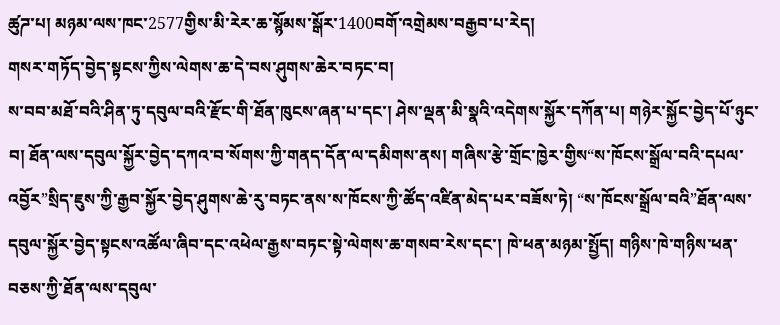ཚུཌ་པ། མཉམ་ལས་ཁང་2577གྱིས་མི་རེར་ཆ་སྙོམས་སྒོར་1400བགོ་འགྲེམས་བརྒྱབ་པ་རེད།
གསར་གཏོད་བྱེད་སྟངས་ཀྱིས་ལེགས་ཆ་དེ་བས་ཤུགས་ཆེར་བཏང་བ།
ས་བབ་མཐོ་བའི་ཤིན་ཏུ་དབུལ་བའི་རྫོང་གི་ཐོན་ཁུངས་ཞན་པ་དང་། ཤེས་ལྡན་མི་སྣའི་འདེགས་སྐྱོར་དཀོན་པ། གཉེར་སྐྱོང་བྱེད་པོ་ཉུང་བ། ཐོན་ལས་དབུལ་སྐྱོར་བྱེད་དཀའ་བ་སོགས་ཀྱི་གནད་དོན་ལ་དམིགས་ནས། གཞིས་རྩེ་གྲོང་ཁྱེར་གྱིས“ས་ཁོངས་སྒྲོལ་བའི་དཔལ་འབྱོར”སྲིད་ཇུས་ཀྱི་རྒྱབ་སྐྱོར་བྱེད་ཤུགས་ཆེ་རུ་བཏང་ནས་ས་ཁོངས་ཀྱི་ཚོད་འཛིན་མེད་པར་བཟོས་ཏེ། “ས་ཁོངས་སྒྲོལ་བའི”ཐོན་ལས་དབུལ་སྐྱོར་བྱེད་སྟངས་འཚོལ་ཞིབ་དང་འཕེལ་རྒྱས་བཏང་སྟེ་ལེགས་ཆ་གསབ་རེས་དང་། ཁེ་ཕན་མཉམ་སྤྱོད། གཉིས་ཁེ་གཉིས་ཕན་བཅས་ཀྱི་ཐོན་ལས་དབུལ་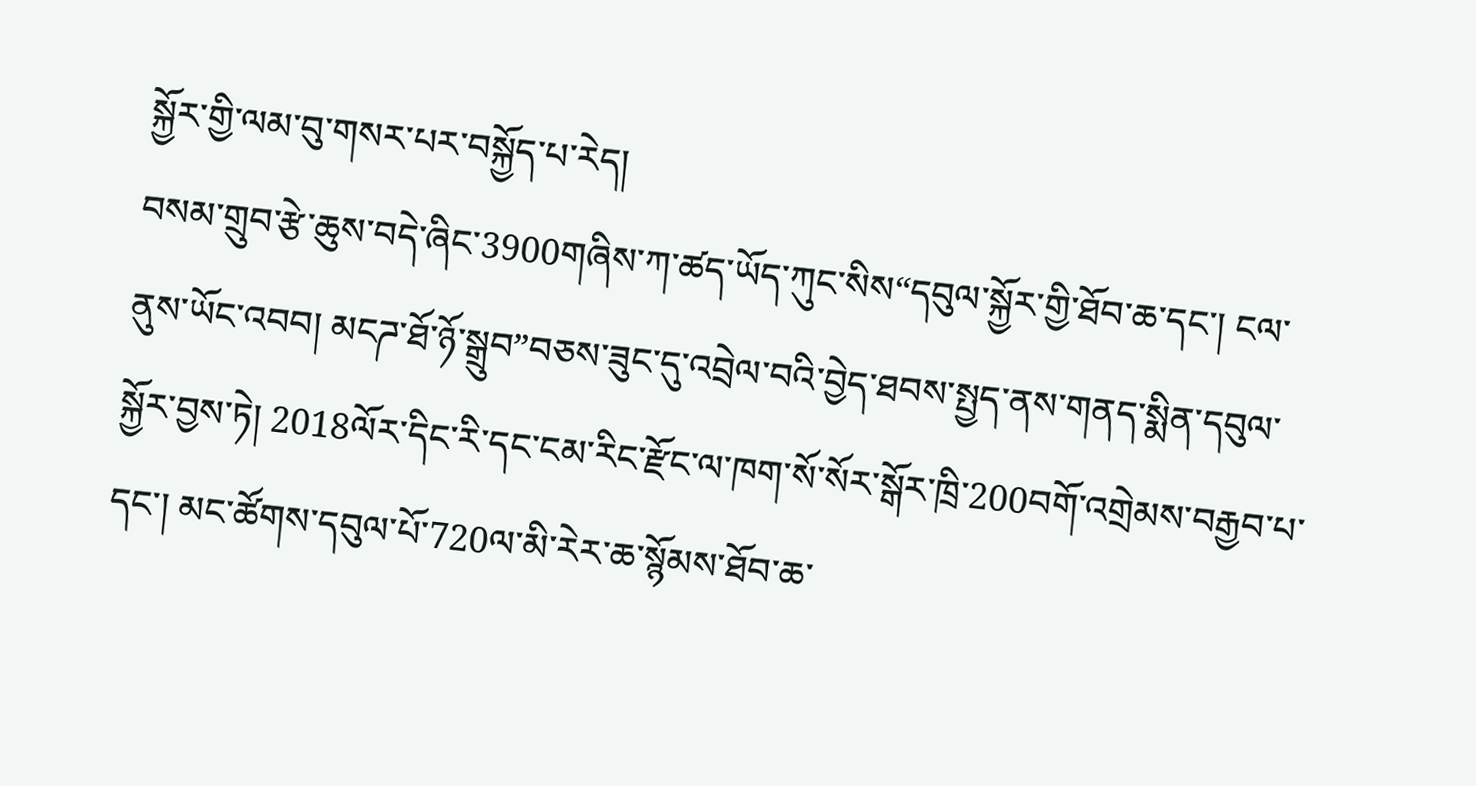སྐྱོར་གྱི་ལམ་བུ་གསར་པར་བསྐྱོད་པ་རེད།
བསམ་གྲུབ་རྩེ་ཆུས་བདེ་ཞིང་3900གཞིས་ཀ་ཚད་ཡོད་ཀུང་སིས“དབུལ་སྐྱོར་གྱི་ཐོབ་ཆ་དང་། ངལ་ནུས་ཡོང་འབབ། མངཌ་ཐོ་ཉོ་སྒྲུབ”བཅས་ཟུང་དུ་འབྲེལ་བའི་བྱེད་ཐབས་སྤྱད་ནས་གནད་སྨིན་དབུལ་སྐྱོར་བྱས་ཏེ། 2018ལོར་དིང་རི་དང་ངམ་རིང་རྫོང་ལ་ཁག་སོ་སོར་སྒོར་ཁྲི་200བགོ་འགྲེམས་བརྒྱབ་པ་དང་། མང་ཚོགས་དབུལ་པོ་720ལ་མི་རེར་ཆ་སྙོམས་ཐོབ་ཆ་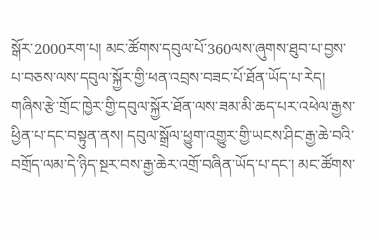སྒོར་2000རག་པ། མང་ཚོགས་དབུལ་པོ་360ལས་ཞུགས་ཐུབ་པ་བྱས་པ་བཅས་ལས་དབུལ་སྐྱོར་གྱི་ཕན་འབྲས་བཟང་པོ་ཐོན་ཡོད་པ་རེད།
གཞིས་རྩེ་གྲོང་ཁྱེར་གྱི་དབུལ་སྐྱོར་ཐོན་ལས་ཟམ་མི་ཆད་པར་འཕེལ་རྒྱས་ཕྱིན་པ་དང་བསྟུན་ནས། དབུལ་སྒྲོལ་ཕྱུག་འགྱུར་གྱི་ཡངས་ཤིང་རྒྱ་ཆེ་བའི་བགྲོད་ལམ་དེ་ཉིད་སྔར་བས་རྒྱ་ཆེར་འགྲོ་བཞིན་ཡོད་པ་དང་། མང་ཚོགས་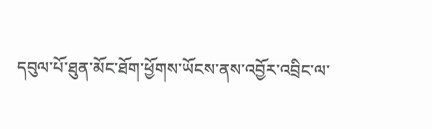དབུལ་པོ་ཐུན་མོང་ཐོག་ཕྱོགས་ཡོངས་ནས་འབྱོར་འབྲིང་ལ་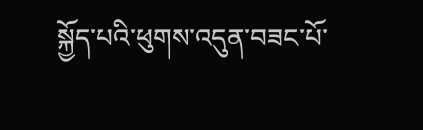སྐྱོད་པའི་ཕུགས་འདུན་བཟང་པོ་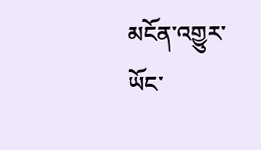མངོན་འགྱུར་ཡོང་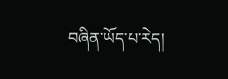བཞིན་ཡོད་པ་རེད།